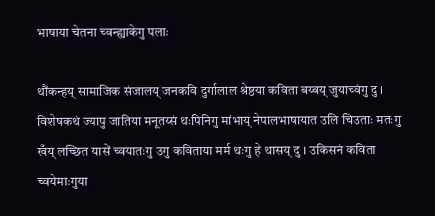भाषाया चेतना च्वन्ह्याकेगु पलाः

थौंकन्हय् सामाजिक संजालय् जनकवि दुर्गालाल श्रेष्ठया कविता बय्बय् जुयाच्वंगु दु । विशेषकथं ज्यापु जातिया मनूतय्सं थःपिनिगु मांभाय् नेपालभाषायात उलि चिउताः मतःगु खँय् लच्छित यासें च्वयातःगु उगु कविताया मर्म थःगु हे थासय् दु । उकिसनं कविता च्वयेमाःगुया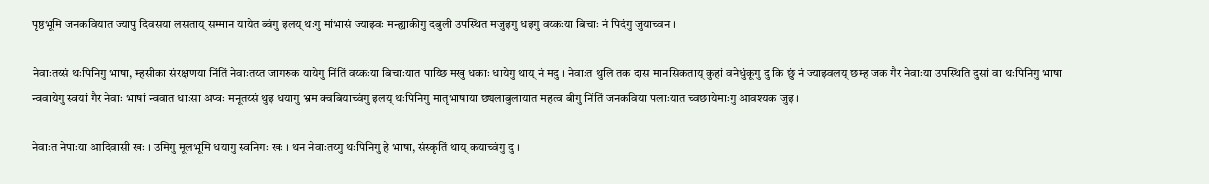पृष्ठभूमि जनकवियात ज्यापु दिवसया लसताय् सम्मान यायेत ब्वंगु इलय् थःगु मांभासं ज्याझ्वः मन्ह्याकीगु दबुली उपस्थित मजुइगु धइगु वय्कःया बिचाः नं पिदंगु जुयाच्वन ।

नेवाःतय्सं थःपिनिगु भाषा, म्हसीका संरक्षणया निंतिं नेवाःतय्त जागरुक यायेगु निंतिं वय्कःया बिचाःयात पाय्छि मखु धकाः धायेगु थाय् नं मदु । नेवाःत थुलि तक दास मानसिकताय् कुहां वनेधुंकूगु दु कि छुं नं ज्याझ्वलय् छम्ह जक गैर नेवाःया उपस्थिति दुसां वा थःपिनिगु भाषा न्ववायेगु स्वयां गैर नेवाः भाषां न्ववात धाःसा अप्वः मनूतय्सं थुइ धयागु भ्रम क्वबियाच्वंगु इलय् थःपिनिगु मातृभाषाया छ्यलाबुलायात महत्व बीगु निंतिं जनकविया पलाःयात च्वछायेमाःगु आवश्यक जुइ ।

नेवाःत नेपाःया आदिवासी खः । उमिगु मूलभूमि धयागु स्वनिगः खः । थन नेवाःतय्गु थःपिनिगु हे भाषा, संस्कृतिं थाय् कयाच्वंगु दु ।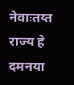नेवाःतय्त राज्य हे दमनया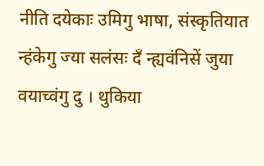नीति दयेकाः उमिगु भाषा, संस्कृतियात न्हंकेगु ज्या सलंसः दँ न्ह्यवंनिसें जुया वयाच्वंगु दु । थुकिया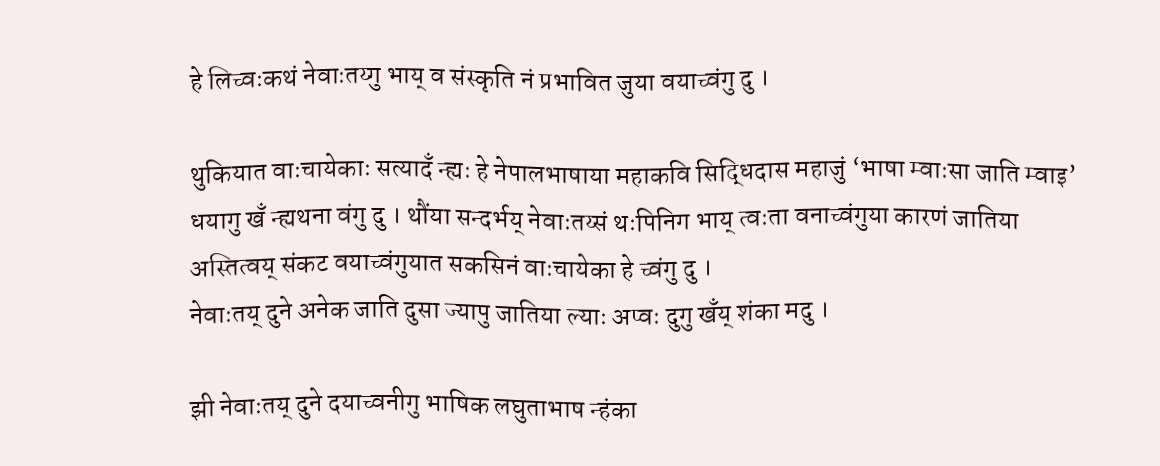हे लिच्वःकथं नेवाःतय्गु भाय् व संस्कृति नं प्रभावित जुया वयाच्वंगु दु ।

थुकियात वाःचायेकाः सत्यादँ न्ह्यः हे नेपालभाषाया महाकवि सिद्धिदास महाजुं ‘भाषा म्वाःसा जाति म्वाइ’ धयागु खँ न्ह्यथना वंगु दु । थौंया सन्दर्भय् नेवाःतय्सं थःपिनिग भाय् त्वःता वनाच्वंगुया कारणं जातिया अस्तित्वय् संकट वयाच्वंगुयात सकसिनं वाःचायेका हे च्वंगु दु ।
नेवाःतय् दुने अनेक जाति दुसा ज्यापु जातिया ल्याः अप्वः दुगु खँय् शंका मदु ।

झी नेवाःतय् दुने दयाच्वनीगु भाषिक लघुताभाष न्हंका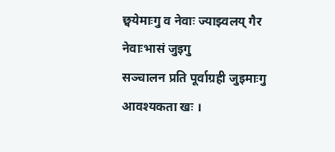छ्वयेमाःगु व नेवाः ज्याझ्वलय् गैर नेवाःभासं जुइगु
सञ्चालन प्रति पूर्वाग्रही जुइमाःगु आवश्यकता खः ।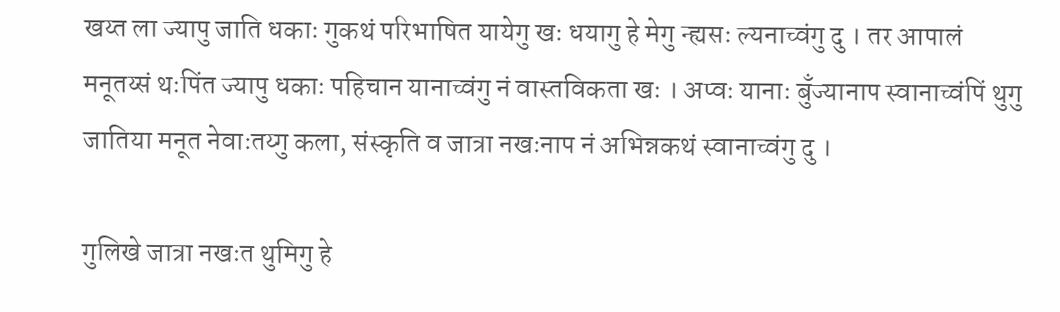खय्त ला ज्यापु जाति धकाः गुकथं परिभाषित यायेगु खः धयागु हे मेगु न्ह्यसः ल्यनाच्वंगु दु । तर आपालं मनूतय्सं थःपिंत ज्यापु धकाः पहिचान यानाच्वंगु नं वास्तविकता खः । अप्वः यानाः बुँज्यानाप स्वानाच्वंपिं थुगु जातिया मनूत नेवाःतय्गु कला, संस्कृति व जात्रा नखःनाप नं अभिन्नकथं स्वानाच्वंगु दु ।

गुलिखे जात्रा नखःत थुमिगु हे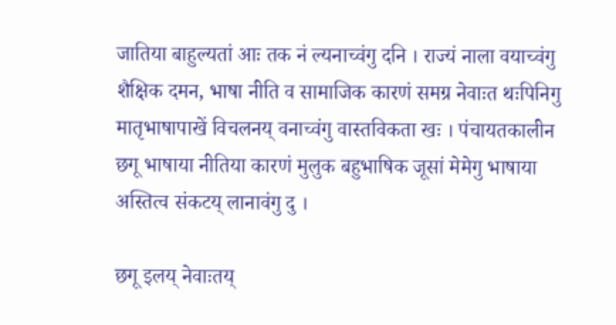जातिया बाहुल्यतां आः तक नं ल्यनाच्वंगु दनि । राज्यं नाला वयाच्वंगु शैक्षिक दमन, भाषा नीति व सामाजिक कारणं समग्र नेवाःत थःपिनिगु मातृभाषापाखें विचलनय् वनाच्वंगु वास्तविकता खः । पंचायतकालीन छगू भाषाया नीतिया कारणं मुलुक बहुभाषिक जूसां मेमेगु भाषाया अस्तित्व संकटय् लानावंगु दु ।

छगू इलय् नेवाःतय्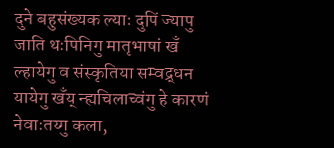दुने बहुसंख्यक ल्याः दुपिं ज्यापु जाति थःपिनिगु मातृभाषां खँ ल्हायेगु व संस्कृतिया सम्वद्र्धन यायेगु खँय् न्ह्यचिलाच्वंगु हे कारणं नेवाःतय्गु कला,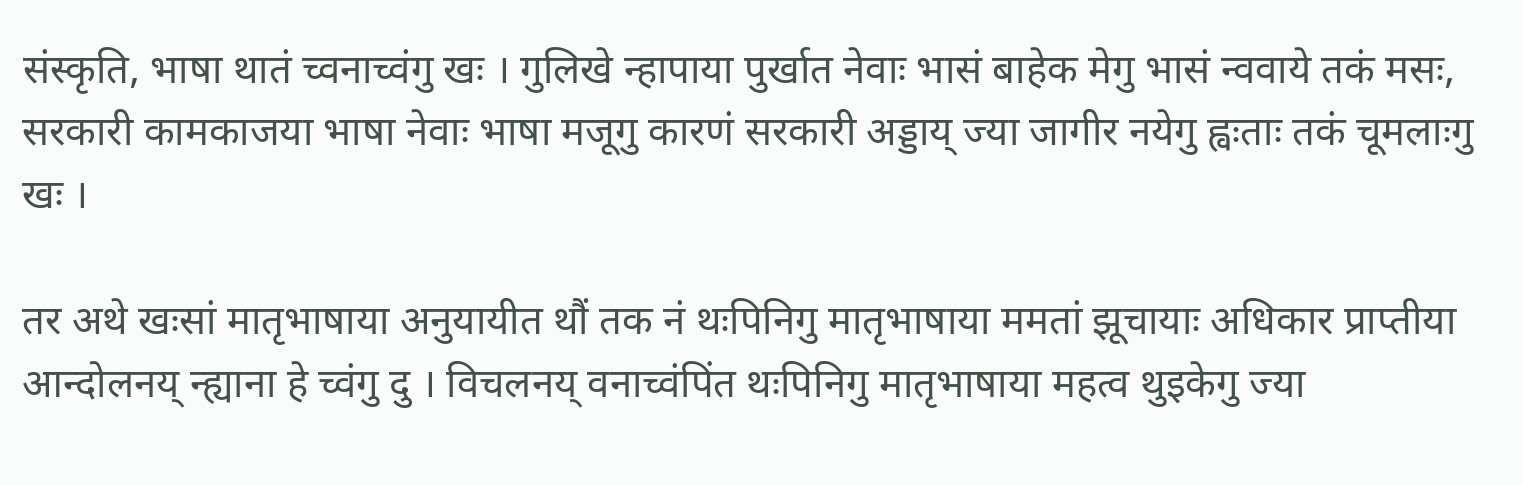संस्कृति, भाषा थातं च्वनाच्वंगु खः । गुलिखे न्हापाया पुर्खात नेवाः भासं बाहेक मेगु भासं न्ववाये तकं मसः, सरकारी कामकाजया भाषा नेवाः भाषा मजूगु कारणं सरकारी अड्डाय् ज्या जागीर नयेगु ह्वःताः तकं चूमलाःगु खः ।

तर अथे खःसां मातृभाषाया अनुयायीत थौं तक नं थःपिनिगु मातृभाषाया ममतां झूचायाः अधिकार प्राप्तीया आन्दोलनय् न्ह्याना हे च्वंगु दु । विचलनय् वनाच्वंपिंत थःपिनिगु मातृभाषाया महत्व थुइकेगु ज्या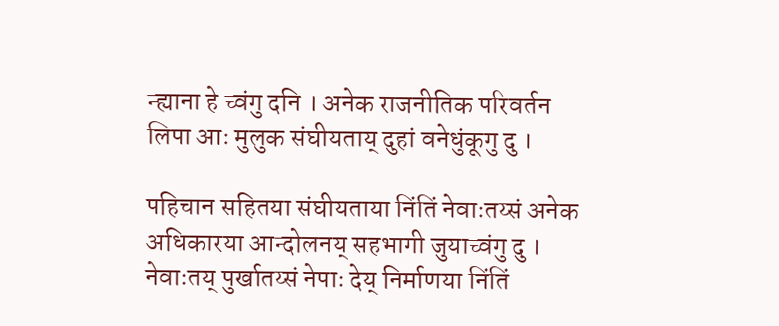न्ह्याना हे च्वंगु दनि । अनेक राजनीतिक परिवर्तन लिपा आः मुलुक संघीयताय् दुहां वनेधुंकूगु दु ।

पहिचान सहितया संघीयताया निंतिं नेवाःतय्सं अनेक अधिकारया आन्दोलनय् सहभागी जुयाच्वंगु दु । नेवाःतय् पुर्खातय्सं नेपाः देय् निर्माणया निंतिं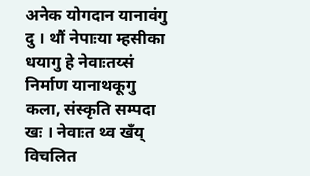अनेक योगदान यानावंगु दु । थौं नेपाःया म्हसीका धयागु हे नेवाःतय्सं निर्माण यानाथकूगु कला, संस्कृति सम्पदा खः । नेवाःत थ्व खँय् विचलित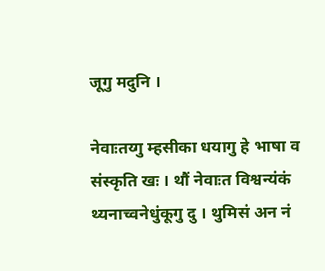जूगु मदुनि ।

नेवाःतय्गु म्हसीका धयागु हे भाषा व संस्कृति खः । थौं नेवाःत विश्वन्यंकं थ्यनाच्वनेधुंकूगु दु । थुमिसं अन नं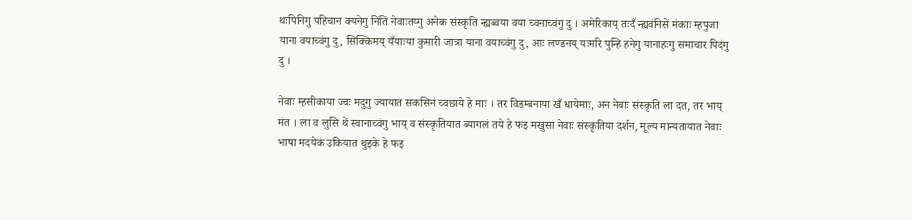थःपिनिगु पहिचान क्यनेगु निंतिं नेवाःतय्गु अनेक संस्कृति न्ह्यब्वया वया च्वनाच्वंगु दु । अमेरिकाय् तःदँ न्ह्यवंनिसें मंकाः म्हपुजा याना वयाच्वंगु दु, सिक्किमय् यँयाःया कुमारी जात्रा याना वयाच्वंगु दु, आः लण्डनय् यःमरि पुन्हि हनेगु यानाहःगु समाचार पिदंगु दु ।

नेवाः म्हसीकाया ज्वः मदुगु ज्यायात सकसिनं च्वछाये हे माः । तर विडम्बनाया खँ धायेमाः, अन नेवाः संस्कृति ला दत, तर भाय् मंत । ला व लुसि थें स्वानाच्वंगु भाय् व संस्कृतियात ब्यागलं तये हे फइ मखुसा नेवाः संस्कृतिया दर्शन, मूल्य मान्यतायात नेवाः भाषा मदयेकं उकियात थुइके हे फइ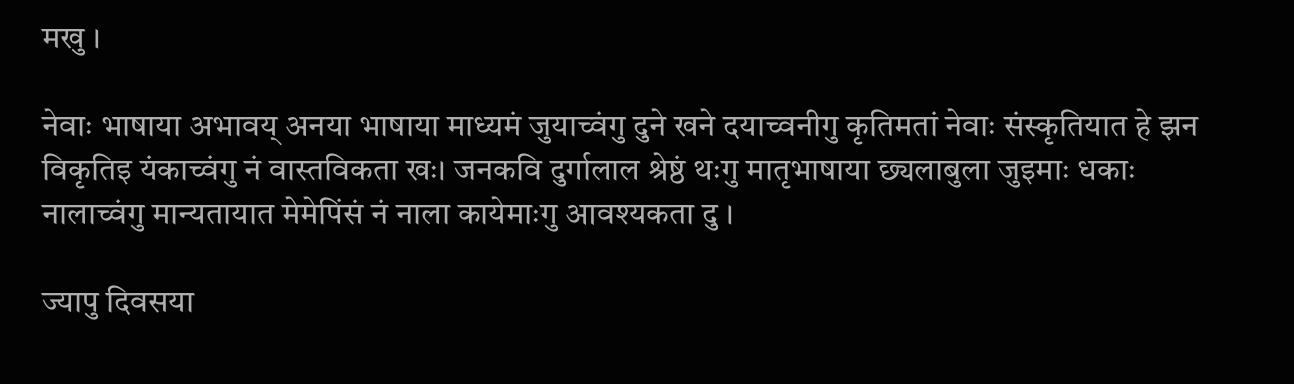मखु ।

नेवाः भाषाया अभावय् अनया भाषाया माध्यमं जुयाच्वंगु दुने खने दयाच्वनीगु कृतिमतां नेवाः संस्कृतियात हे झन विकृतिइ यंकाच्वंगु नं वास्तविकता खः। जनकवि दुर्गालाल श्रेष्ठं थःगु मातृभाषाया छ्यलाबुला जुइमाः धकाः नालाच्वंगु मान्यतायात मेमेपिंसं नं नाला कायेमाःगु आवश्यकता दु ।

ज्यापु दिवसया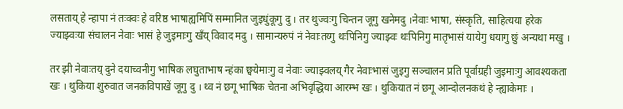लसताय् हे न्हापा नं तःक्वः हे वरिष्ठ भाषाह्यमिपिं सम्मानित जुइधुंकूगु दु । तर थुज्वःगु चिन्तन जूगु खनेमदु ।नेवाः भाषा, संस्कृति, साहित्यया हरेक ज्याझ्वःया संचालन नेवाः भासं हे जुइमाःगु खँय् विवाद मदु । सामान्यरुपं नं नेवाःतय्गु थःपिनिगु ज्याझ्वः थःपिनिगु मातृभासं यायेगु धयागु छुं अन्यथा मखु ।

तर झी नेवाःतय् दुने दयाच्वनीगु भाषिक लघुताभाष न्हंका छ्वयेमाःगु व नेवाः ज्याझ्वलय् गैर नेवाःभासं जुइगु सञ्चालन प्रति पूर्वाग्रही जुइमाःगु आवश्यकता खः । थुकिया शुरुवात जनकविपाखें जूगु दु । थ्व नं छगू भाषिक चेतना अभिवृद्धिया आरम्भ खः । थुकियात नं छगू आन्दोलनकथं हे न्ह्याकेमाः ।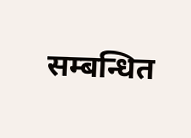सम्बन्धित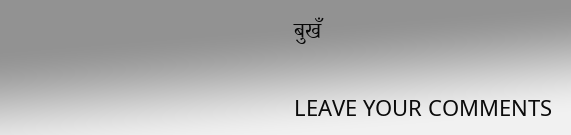बुखँ

LEAVE YOUR COMMENTS